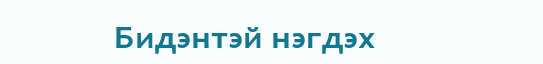Бидэнтэй нэгдэх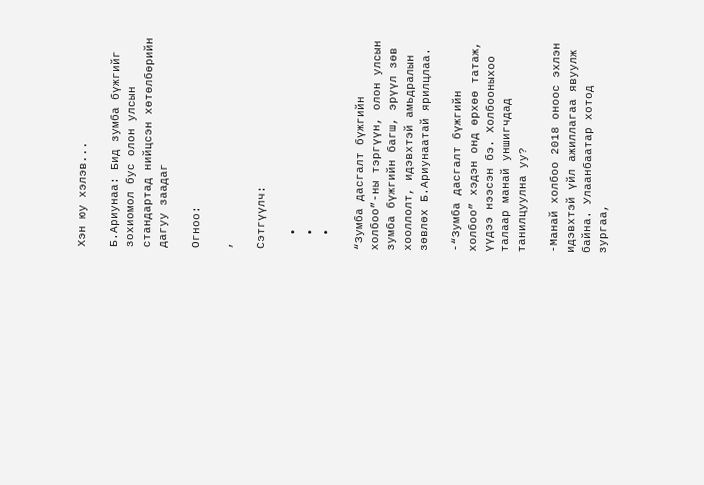Хэн юу хэлэв...

Б.Ариунаа: Бид зумба бүжгийг зохиомол бус олон улсын стандартад нийцсэн хөтөлбөрийн дагуу заадаг

Огноо:

,

Сэтгүүлч:

  •
  •
  •

“Зумба дасгалт бүжгийн холбоо”-ны тэргүүн, олон улсын зумба бүжгийн багш, эрүүл зөв хооллолт, идэвхтэй амьдралын зөвлөх Б.Ариунаатай ярилцлаа.

-“Зумба дасгалт бүжгийн холбоо” хэдэн онд өрхөө татаж, үүдээ нээсэн бэ. Холбооныхоо талаар манай уншигчдад танилцуулна уу?

-Манай холбоо 2018 оноос эхлэн идэвхтэй үйл ажиллагаа явуулж байна. Улаанбаатар хотод зургаа,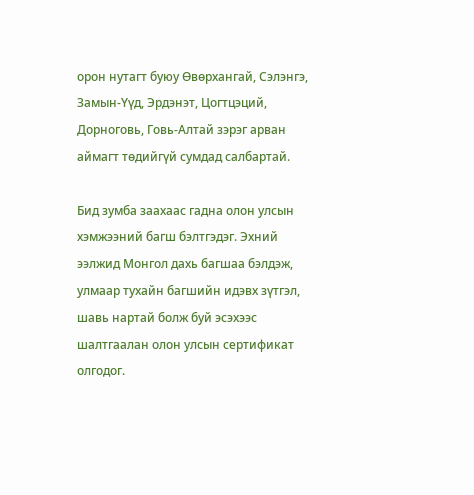орон нутагт буюу Өвөрхангай, Сэлэнгэ, Замын-Үүд, Эрдэнэт, Цогтцэций, Дорноговь, Говь-Алтай зэрэг арван аймагт төдийгүй сумдад салбартай.

Бид зумба заахаас гадна олон улсын хэмжээний багш бэлтгэдэг. Эхний ээлжид Монгол дахь багшаа бэлдэж, улмаар тухайн багшийн идэвх зүтгэл, шавь нартай болж буй эсэхээс шалтгаалан олон улсын сертификат олгодог.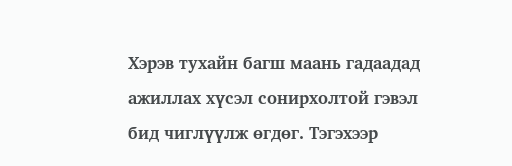Хэрэв тухайн багш маань гадаадад ажиллах хүсэл сонирхолтой гэвэл бид чиглүүлж өгдөг. Тэгэхээр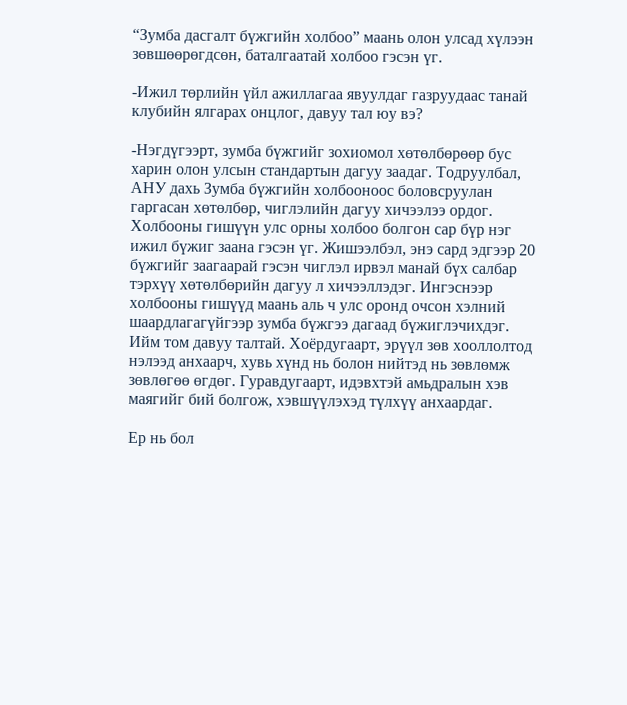“Зумба дасгалт бүжгийн холбоо” маань олон улсад хүлээн зөвшөөрөгдсөн, баталгаатай холбоо гэсэн үг.

-Ижил төрлийн үйл ажиллагаа явуулдаг газруудаас танай клубийн ялгарах онцлог, давуу тал юу вэ?

-Нэгдүгээрт, зумба бүжгийг зохиомол хөтөлбөрөөр бус харин олон улсын стандартын дагуу заадаг. Тодруулбал, АНУ дахь Зумба бүжгийн холбооноос боловсруулан гаргасан хөтөлбөр, чиглэлийн дагуу хичээлээ ордог. Холбооны гишүүн улс орны холбоо болгон сар бүр нэг ижил бүжиг заана гэсэн үг. Жишээлбэл, энэ сард эдгээр 20 бүжгийг заагаарай гэсэн чиглэл ирвэл манай бүх салбар тэрхүү хөтөлбөрийн дагуу л хичээллэдэг. Ингэснээр холбооны гишүүд маань аль ч улс оронд очсон хэлний шаардлагагүйгээр зумба бүжгээ дагаад бүжиглэчихдэг. Ийм том давуу талтай. Хоёрдугаарт, эрүүл зөв хооллолтод нэлээд анхаарч, хувь хүнд нь болон нийтэд нь зөвлөмж зөвлөгөө өгдөг. Гуравдугаарт, идэвхтэй амьдралын хэв маягийг бий болгож, хэвшүүлэхэд түлхүү анхаардаг.

Ер нь бол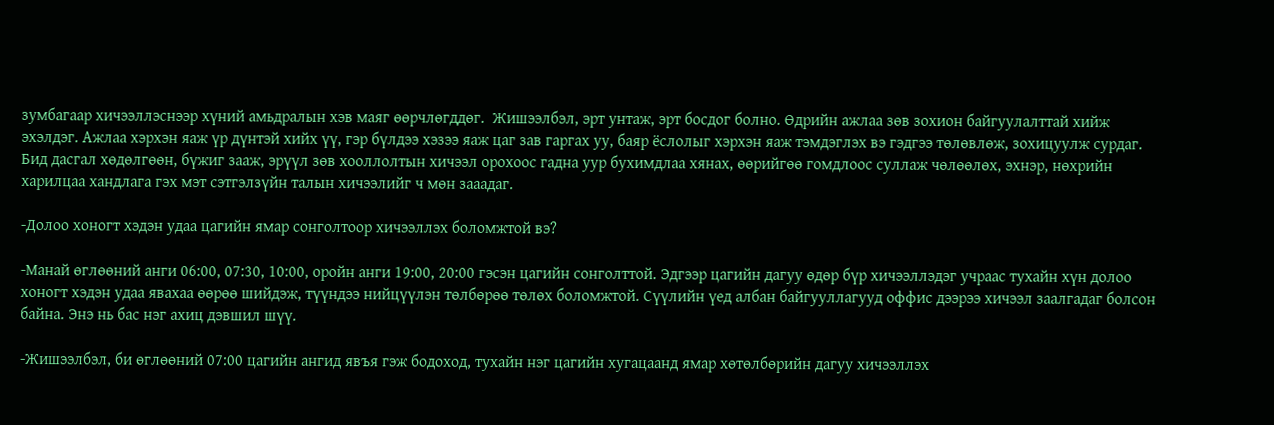зумбагаар хичээллэснээр хүний амьдралын хэв маяг өөрчлөгддөг.  Жишээлбэл, эрт унтаж, эрт босдог болно. Өдрийн ажлаа зөв зохион байгуулалттай хийж эхэлдэг. Ажлаа хэрхэн яаж үр дүнтэй хийх үү, гэр бүлдээ хэзээ яаж цаг зав гаргах уу, баяр ёслолыг хэрхэн яаж тэмдэглэх вэ гэдгээ төлөвлөж, зохицуулж сурдаг. Бид дасгал хөдөлгөөн, бүжиг зааж, эрүүл зөв хооллолтын хичээл орохоос гадна уур бухимдлаа хянах, өөрийгөө гомдлоос суллаж чөлөөлөх, эхнэр, нөхрийн харилцаа хандлага гэх мэт сэтгэлзүйн талын хичээлийг ч мөн зааадаг.

-Долоо хоногт хэдэн удаа цагийн ямар сонголтоор хичээллэх боломжтой вэ?

-Манай өглөөний анги 06:00, 07:30, 10:00, оройн анги 19:00, 20:00 гэсэн цагийн сонголттой. Эдгээр цагийн дагуу өдөр бүр хичээллэдэг учраас тухайн хүн долоо хоногт хэдэн удаа явахаа өөрөө шийдэж, түүндээ нийцүүлэн төлбөрөө төлөх боломжтой. Сүүлийн үед албан байгууллагууд оффис дээрээ хичээл заалгадаг болсон байна. Энэ нь бас нэг ахиц дэвшил шүү.

-Жишээлбэл, би өглөөний 07:00 цагийн ангид явъя гэж бодоход, тухайн нэг цагийн хугацаанд ямар хөтөлбөрийн дагуу хичээллэх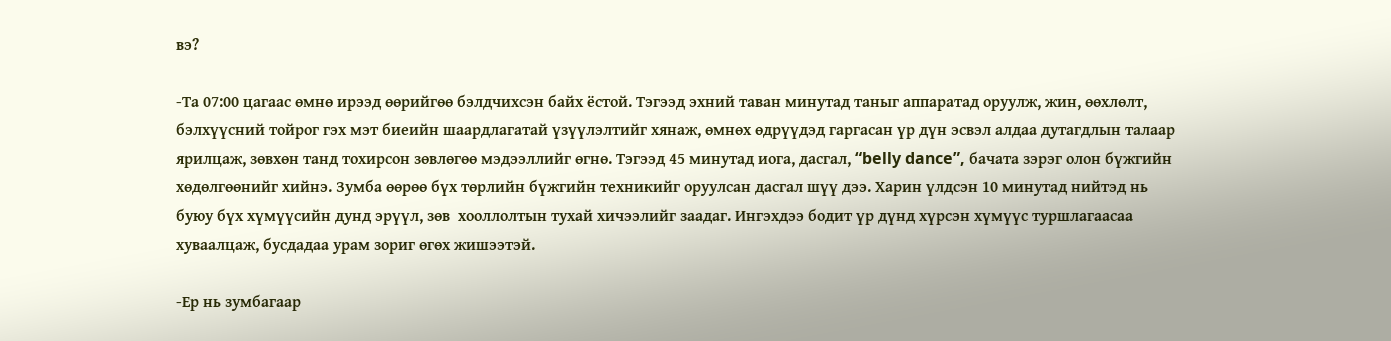вэ?

-Та 07:00 цагаас өмнө ирээд өөрийгөө бэлдчихсэн байх ёстой. Тэгээд эхний таван минутад таныг аппаратад оруулж, жин, өөхлөлт, бэлхүүсний тойрог гэх мэт биеийн шаардлагатай үзүүлэлтийг хянаж, өмнөх өдрүүдэд гаргасан үр дүн эсвэл алдаа дутагдлын талаар ярилцаж, зөвхөн танд тохирсон зөвлөгөө мэдээллийг өгнө. Тэгээд 45 минутад иога, дасгал, “belly dance”, бачата зэрэг олон бүжгийн хөдөлгөөнийг хийнэ. Зумба өөрөө бүх төрлийн бүжгийн техникийг оруулсан дасгал шүү дээ. Харин үлдсэн 10 минутад нийтэд нь буюу бүх хүмүүсийн дунд эрүүл, зөв  хооллолтын тухай хичээлийг заадаг. Ингэхдээ бодит үр дүнд хүрсэн хүмүүс туршлагаасаа хуваалцаж, бусдадаа урам зориг өгөх жишээтэй.

-Ер нь зумбагаар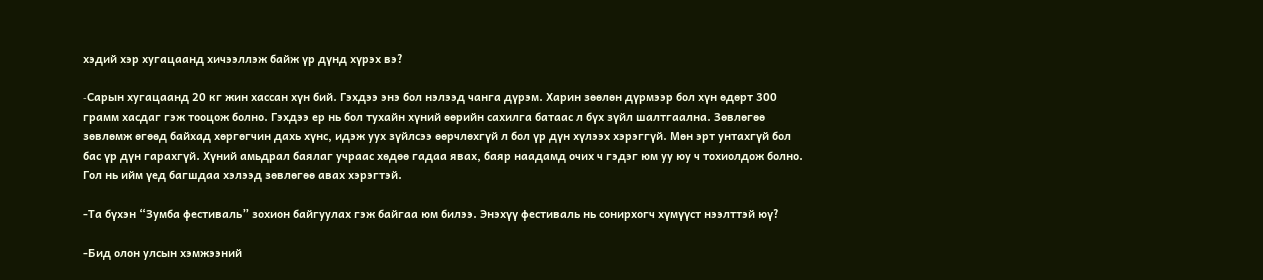хэдий хэр хугацаанд хичээллэж байж үр дүнд хүрэх вэ?

-Cарын хугацаанд 20 кг жин хассан хүн бий. Гэхдээ энэ бол нэлээд чанга дүрэм. Харин зөөлөн дүрмээр бол хүн өдөрт 300 грамм хасдаг гэж тооцож болно. Гэхдээ ер нь бол тухайн хүний өөрийн сахилга батаас л бүх зүйл шалтгаална. Зөвлөгөө зөвлөмж өгөөд байхад хөргөгчин дахь хүнс, идэж уух зүйлсээ өөрчлөхгүй л бол үр дүн хүлээх хэрэггүй. Мөн эрт унтахгүй бол бас үр дүн гарахгүй. Хүний амьдрал баялаг учраас хөдөө гадаа явах, баяр наадамд очих ч гэдэг юм уу юу ч тохиолдож болно. Гол нь ийм үед багшдаа хэлээд зөвлөгөө авах хэрэгтэй.

-Та бүхэн “Зумба фестиваль” зохион байгуулах гэж байгаа юм билээ. Энэхүү фестиваль нь сонирхогч хүмүүст нээлттэй юү?

-Бид олон улсын хэмжээний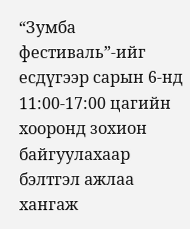“Зумба фестиваль”-ийг есдүгээр сарын 6-нд 11:00-17:00 цагийн хооронд зохион байгуулахаар бэлтгэл ажлаа хангаж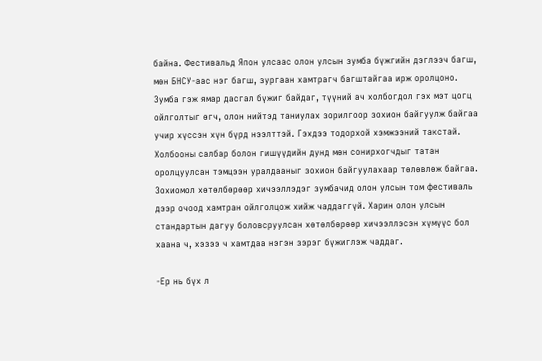байна. Фестивальд Япон улсаас олон улсын зумба бүжгийн дэглээч багш, мөн БНСУ-аас нэг багш, зургаан хамтрагч багштайгаа ирж оролцоно. Зумба гэж ямар дасгал бүжиг байдаг, түүний ач холбогдол гэх мэт цогц ойлголтыг өгч, олон нийтэд таниулах зорилгоор зохион байгуулж байгаа учир хүссэн хүн бүрд нээлттэй. Гэхдээ тодорхой хэмжээний такстай. Холбооны салбар болон гишүүдийн дунд мөн сонирхогчдыг татан оролцуулсан тэмцээн уралдааныг зохион байгуулахаар төлөвлөж байгаа. Зохиомол хөтөлбөрөөр хичээллэдэг зумбачид олон улсын том фестиваль дээр очоод хамтран ойлголцож хийж чаддаггүй. Харин олон улсын стандартын дагуу боловсруулсан хөтөлбөрөөр хичээллэсэн хүмүүс бол хаана ч, хэзээ ч хамтдаа нэгэн зэрэг бүжиглэж чаддаг.

-Ер нь бүх л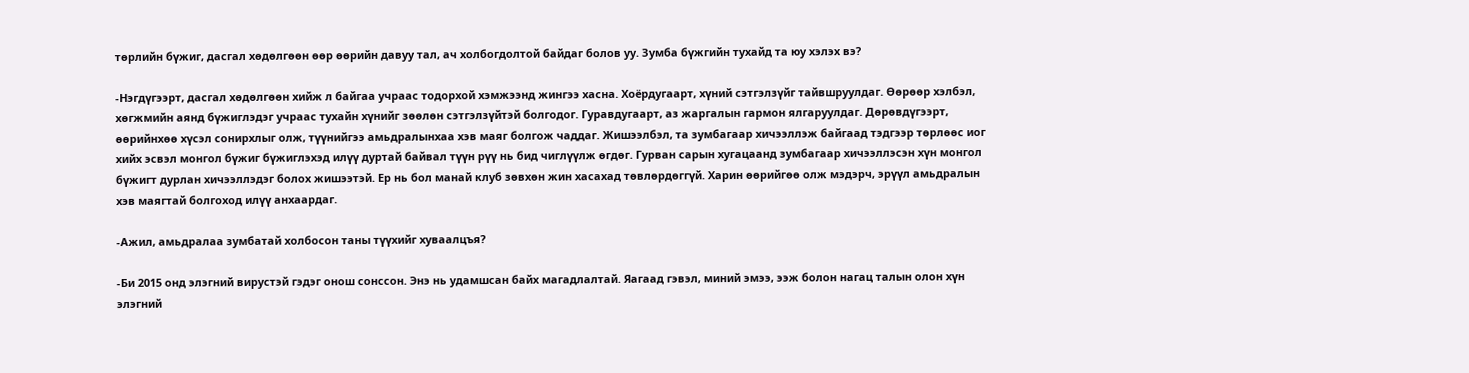төрлийн бүжиг, дасгал хөдөлгөөн өөр өөрийн давуу тал, ач холбогдолтой байдаг болов уу. Зумба бүжгийн тухайд та юу хэлэх вэ?

-Нэгдүгээрт, дасгал хөдөлгөөн хийж л байгаа учраас тодорхой хэмжээнд жингээ хасна. Хоёрдугаарт, хүний сэтгэлзүйг тайвшруулдаг. Өөрөөр хэлбэл, хөгжмийн аянд бүжиглэдэг учраас тухайн хүнийг зөөлөн сэтгэлзүйтэй болгодог. Гуравдугаарт, аз жаргалын гармон ялгаруулдаг. Дөрөвдүгээрт, өөрийнхөө хүсэл сонирхлыг олж, түүнийгээ амьдралынхаа хэв маяг болгож чаддаг. Жишээлбэл, та зумбагаар хичээллэж байгаад тэдгээр төрлөөс иог хийх эсвэл монгол бүжиг бүжиглэхэд илүү дуртай байвал түүн рүү нь бид чиглүүлж өгдөг. Гурван сарын хугацаанд зумбагаар хичээллэсэн хүн монгол бүжигт дурлан хичээллэдэг болох жишээтэй. Ер нь бол манай клуб зөвхөн жин хасахад төвлөрдөггүй. Харин өөрийгөө олж мэдэрч, эрүүл амьдралын хэв маягтай болгоход илүү анхаардаг.

-Ажил, амьдралаа зумбатай холбосон таны түүхийг хуваалцъя?

-Би 2015 онд элэгний вирустэй гэдэг онош сонссон. Энэ нь удамшсан байх магадлалтай. Яагаад гэвэл, миний эмээ, ээж болон нагац талын олон хүн элэгний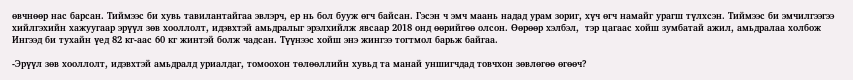өвчнөөр нас барсан. Тиймээс би хувь тавилантайгаа эвлэрч, ер нь бол бууж өгч байсан. Гэсэн ч эмч маань надад урам зориг, хүч өгч намайг урагш түлхсэн. Тиймээс би эмчилгээгээ хийлгэхийн хажуугаар эрүүл зөв хооллолт, идэвхтэй амьдралыг эрэлхийлж явсаар 2018 онд өөрийгөө олсон. Өөрөөр хэлбэл,  тэр цагаас хойш зумбатай ажил, амьдралаа холбож Ингээд би тухайн үед 82 кг-аас 60 кг жинтэй болж чадсан. Түүнээс хойш энэ жингээ тогтмол барьж байгаа.

-Эрүүл зөв хооллолт, идэвхтэй амьдралд уриалдаг, томоохон төлөөллийн хувьд та манай уншигчдад товчхон зөвлөгөө өгөөч?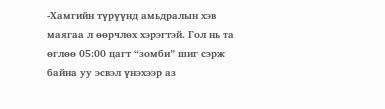-Хамгийн түрүүнд амьдралын хэв маягаа л өөрчлөх хэрэгтэй. Гол нь та өглөө 05:00 цагт “зомби” шиг сэрж байна уу эсвэл үнэхээр аз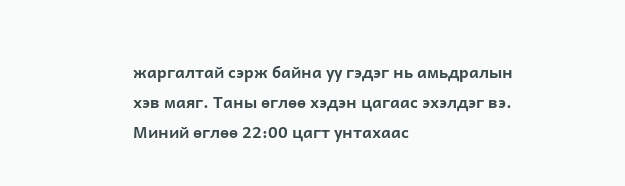жаргалтай сэрж байна уу гэдэг нь амьдралын хэв маяг. Таны өглөө хэдэн цагаас эхэлдэг вэ. Миний өглөө 22:00 цагт унтахаас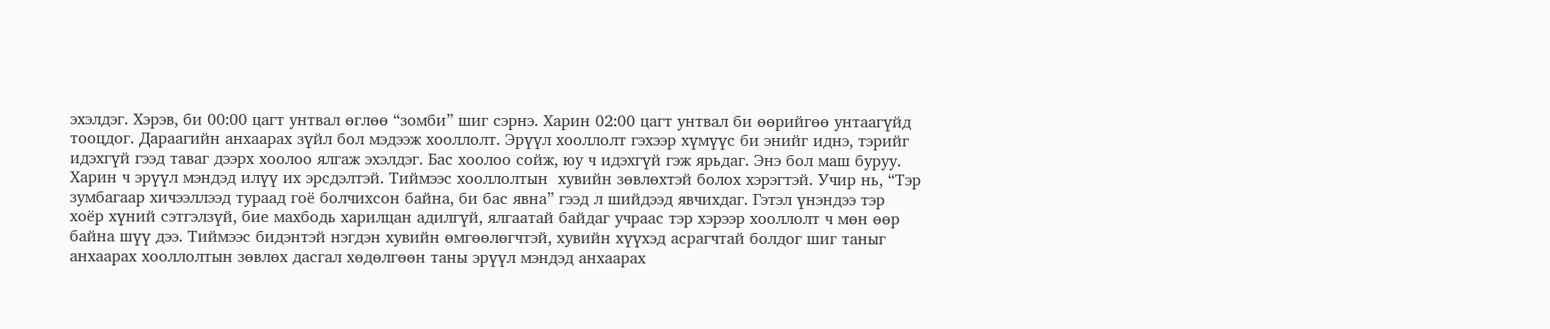эхэлдэг. Хэрэв, би 00:00 цагт унтвал өглөө “зомби” шиг сэрнэ. Харин 02:00 цагт унтвал би өөрийгөө унтаагүйд тооцдог. Дараагийн анхаарах зүйл бол мэдээж хооллолт. Эрүүл хооллолт гэхээр хүмүүс би энийг иднэ, тэрийг идэхгүй гээд таваг дээрх хоолоо ялгаж эхэлдэг. Бас хоолоо сойж, юу ч идэхгүй гэж ярьдаг. Энэ бол маш буруу. Харин ч эрүүл мэндэд илүү их эрсдэлтэй. Тиймээс хооллолтын  хувийн зөвлөхтэй болох хэрэгтэй. Учир нь, “Тэр зумбагаар хичээллээд тураад гоё болчихсон байна, би бас явна” гээд л шийдээд явчихдаг. Гэтэл үнэндээ тэр хоёр хүний сэтгэлзүй, бие махбодь харилцан адилгүй, ялгаатай байдаг учраас тэр хэрээр хооллолт ч мөн өөр байна шүү дээ. Тиймээс бидэнтэй нэгдэн хувийн өмгөөлөгчтэй, хувийн хүүхэд асрагчтай болдог шиг таныг анхаарах хооллолтын зөвлөх дасгал хөдөлгөөн таны эрүүл мэндэд анхаарах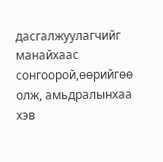дасгалжуулагчийг манайхаас сонгоорой,өөрийгөө олж, амьдралынхаа хэв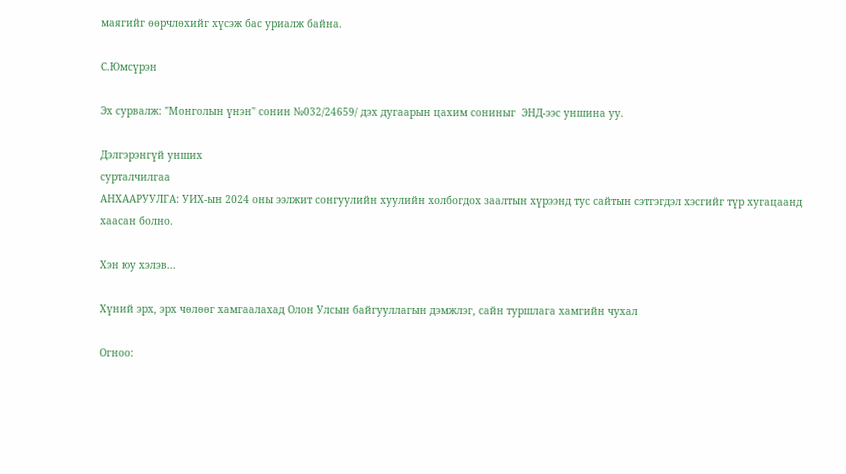маягийг өөрчлөхийг хүсэж бас уриалж байна.

С.Юмсүрэн

Эх сурвалж: "Монголын үнэн" сонин №032/24659/ дэх дугаарын цахим сониныг  ЭНД-ээс уншина уу.

Дэлгэрэнгүй унших
сурталчилгаа
АНХААРУУЛГА: УИХ-ын 2024 оны ээлжит сонгуулийн хуулийн холбогдох заалтын хүрээнд тус сайтын сэтгэгдэл хэсгийг түр хугацаанд хаасан болно.

Хэн юу хэлэв...

Хүний эрх, эрх чөлөөг хамгаалахад Олон Улсын байгууллагын дэмжлэг, сайн туршлага хамгийн чухал

Огноо: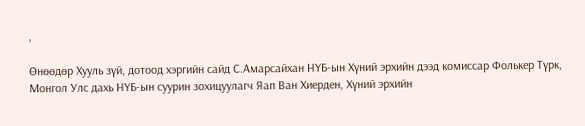,

Өнөөдөр Хууль зүй, дотоод хэргийн сайд С.Амарсайхан НҮБ-ын Хүний эрхийн дээд комиссар Фолькер Түрк, Монгол Улс дахь НҮБ-ын суурин зохицуулагч Яап Ван Хиерден, Хүний эрхийн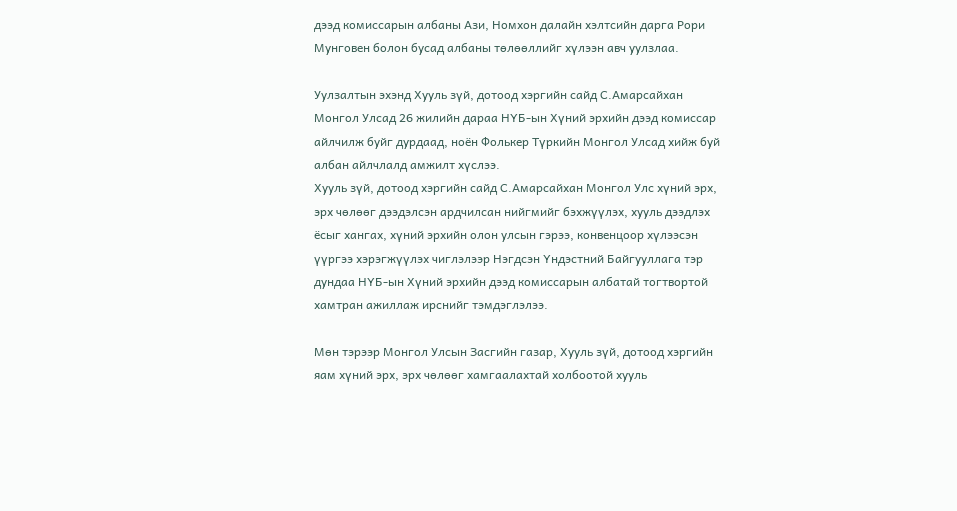дээд комиссарын албаны Ази, Номхон далайн хэлтсийн дарга Рори Мунговен болон бусад албаны төлөөллийг хүлээн авч уулзлаа.

Уулзалтын эхэнд Хууль зүй, дотоод хэргийн сайд С.Амарсайхан Монгол Улсад 26 жилийн дараа НҮБ-ын Хүний эрхийн дээд комиссар айлчилж буйг дурдаад, ноён Фолькер Түркийн Монгол Улсад хийж буй албан айлчлалд амжилт хүслээ.
Хууль зүй, дотоод хэргийн сайд С.Амарсайхан Монгол Улс хүний эрх, эрх чөлөөг дээдэлсэн ардчилсан нийгмийг бэхжүүлэх, хууль дээдлэх ёсыг хангах, хүний эрхийн олон улсын гэрээ, конвенцоор хүлээсэн үүргээ хэрэгжүүлэх чиглэлээр Нэгдсэн Үндэстний Байгууллага тэр дундаа НҮБ-ын Хүний эрхийн дээд комиссарын албатай тогтвортой хамтран ажиллаж ирснийг тэмдэглэлээ.

Мөн тэрээр Монгол Улсын Засгийн газар, Хууль зүй, дотоод хэргийн яам хүний эрх, эрх чөлөөг хамгаалахтай холбоотой хууль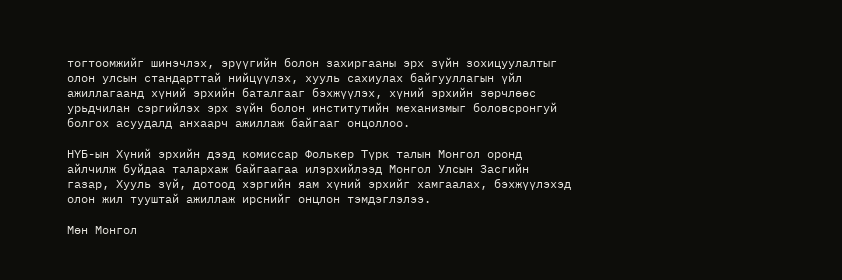тогтоомжийг шинэчлэх, эрүүгийн болон захиргааны эрх зүйн зохицуулалтыг олон улсын стандарттай нийцүүлэх, хууль сахиулах байгууллагын үйл ажиллагаанд хүний эрхийн баталгааг бэхжүүлэх, хүний эрхийн зөрчлөөс урьдчилан сэргийлэх эрх зүйн болон институтийн механизмыг боловсронгуй болгох асуудалд анхаарч ажиллаж байгааг онцоллоо.

НҮБ-ын Хүний эрхийн дээд комиссар Фолькер Түрк талын Монгол оронд айлчилж буйдаа талархаж байгаагаа илэрхийлээд Монгол Улсын Засгийн газар, Хууль зүй, дотоод хэргийн яам хүний эрхийг хамгаалах, бэхжүүлэхэд олон жил тууштай ажиллаж ирснийг онцлон тэмдэглэлээ.

Мөн Монгол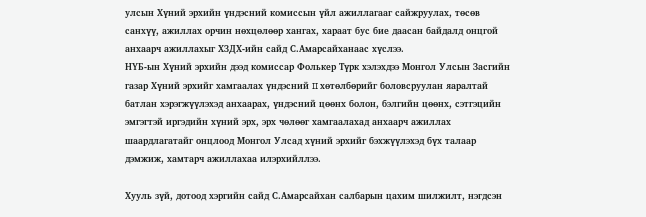улсын Хүний эрхийн үндэсний комиссын үйл ажиллагааг сайжруулах, төсөв санхүү, ажиллах орчин нөхцөлөөр хангах, хараат бус бие даасан байдалд онцгой анхаарч ажиллахыг ХЗДХ-ийн сайд С.Амарсайханаас хүслээ.
НҮБ-ын Хүний эрхийн дээд комиссар Фолькер Түрк хэлэхдээ Монгол Улсын Засгийн газар Хүний эрхийг хамгаалах үндэсний II хөтөлбөрийг боловсруулан яаралтай батлан хэрэгжүүлэхэд анхаарах, үндэсний цөөнх болон, бэлгийн цөөнх, сэтгэцийн эмгэгтэй иргэдийн хүний эрх, эрх чөлөөг хамгаалахад анхаарч ажиллах шаардлагатайг онцлоод Монгол Улсад хүний эрхийг бэхжүүлэхэд бүх талаар дэмжиж, хамтарч ажиллахаа илэрхийллээ.

Хууль зүй, дотоод хэргийн сайд С.Амарсайхан салбарын цахим шилжилт, нэгдсэн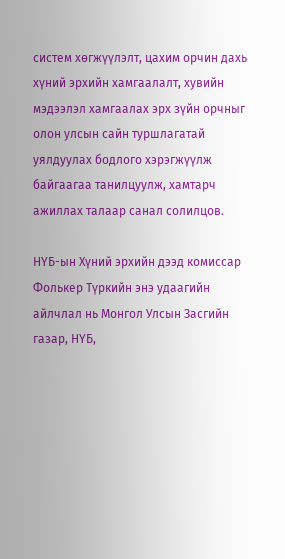систем хөгжүүлэлт, цахим орчин дахь хүний эрхийн хамгаалалт, хувийн мэдээлэл хамгаалах эрх зүйн орчныг олон улсын сайн туршлагатай уялдуулах бодлого хэрэгжүүлж байгаагаа танилцуулж, хамтарч ажиллах талаар санал солилцов.

НҮБ-ын Хүний эрхийн дээд комиссар Фолькер Түркийн энэ удаагийн айлчлал нь Монгол Улсын Засгийн газар, НҮБ,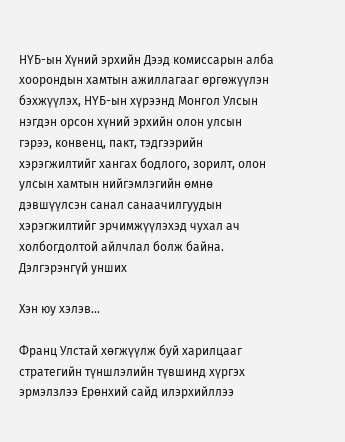НҮБ-ын Хүний эрхийн Дээд комиссарын алба хоорондын хамтын ажиллагааг өргөжүүлэн бэхжүүлэх, НҮБ-ын хүрээнд Монгол Улсын нэгдэн орсон хүний эрхийн олон улсын гэрээ, конвенц, пакт, тэдгээрийн хэрэгжилтийг хангах бодлого, зорилт, олон улсын хамтын нийгэмлэгийн өмнө дэвшүүлсэн санал санаачилгуудын хэрэгжилтийг эрчимжүүлэхэд чухал ач холбогдолтой айлчлал болж байна.
Дэлгэрэнгүй унших

Хэн юу хэлэв...

Франц Улстай хөгжүүлж буй харилцааг стратегийн түншлэлийн түвшинд хүргэх эрмэлзлээ Ерөнхий сайд илэрхийллээ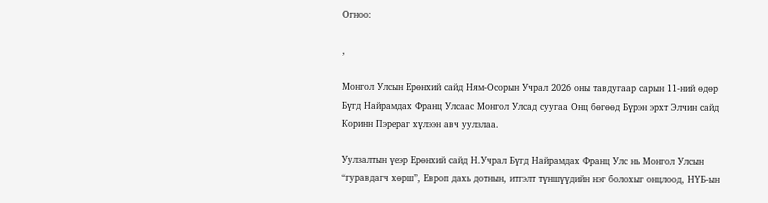Огноо:

,

Монгол Улсын Ерөнхий сайд Ням-Осорын Учрал 2026 оны тавдугаар сарын 11-ний өдөр Бүгд Найрамдах Франц Улсаас Монгол Улсад суугаа Онц бөгөөд Бүрэн эрхт Элчин сайд Коринн Пэрераг хүлээн авч уулзлаа.

Уулзалтын үеэр Ерөнхий сайд Н.Учрал Бүгд Найрамдах Франц Улс нь Монгол Улсын “гуравдагч хөрш”, Европ дахь дотнын, итгэлт түншүүдийн нэг болохыг онцлоод, НҮБ-ын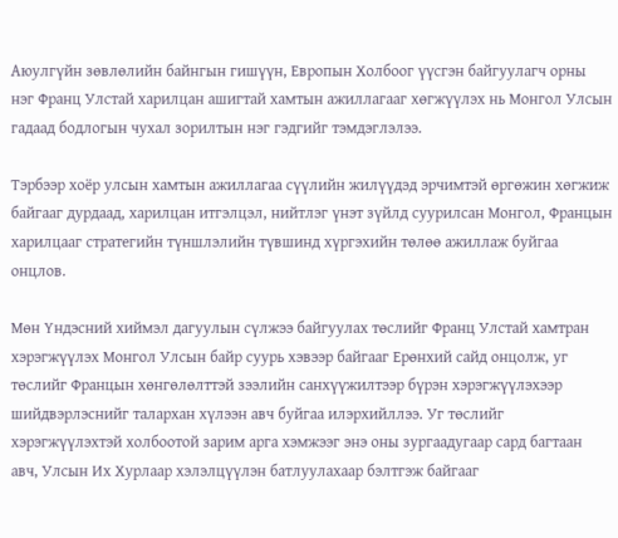Аюулгүйн зөвлөлийн байнгын гишүүн, Европын Холбоог үүсгэн байгуулагч орны нэг Франц Улстай харилцан ашигтай хамтын ажиллагааг хөгжүүлэх нь Монгол Улсын гадаад бодлогын чухал зорилтын нэг гэдгийг тэмдэглэлээ.

Тэрбээр хоёр улсын хамтын ажиллагаа сүүлийн жилүүдэд эрчимтэй өргөжин хөгжиж байгааг дурдаад, харилцан итгэлцэл, нийтлэг үнэт зүйлд суурилсан Монгол, Францын харилцааг стратегийн түншлэлийн түвшинд хүргэхийн төлөө ажиллаж буйгаа онцлов.

Мөн Үндэсний хиймэл дагуулын сүлжээ байгуулах төслийг Франц Улстай хамтран хэрэгжүүлэх Монгол Улсын байр суурь хэвээр байгааг Ерөнхий сайд онцолж, уг төслийг Францын хөнгөлөлттэй зээлийн санхүүжилтээр бүрэн хэрэгжүүлэхээр шийдвэрлэснийг талархан хүлээн авч буйгаа илэрхийллээ. Уг төслийг хэрэгжүүлэхтэй холбоотой зарим арга хэмжээг энэ оны зургаадугаар сард багтаан авч, Улсын Их Хурлаар хэлэлцүүлэн батлуулахаар бэлтгэж байгааг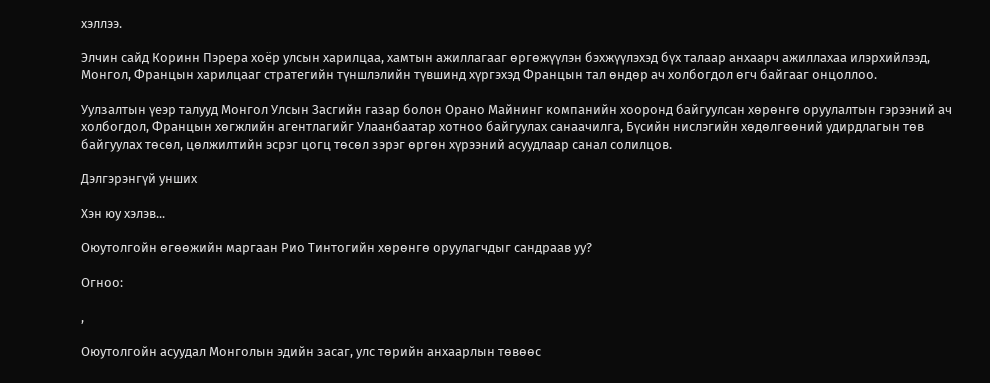хэллээ.

Элчин сайд Коринн Пэрера хоёр улсын харилцаа, хамтын ажиллагааг өргөжүүлэн бэхжүүлэхэд бүх талаар анхаарч ажиллахаа илэрхийлээд, Монгол, Францын харилцааг стратегийн түншлэлийн түвшинд хүргэхэд Францын тал өндөр ач холбогдол өгч байгааг онцоллоо.

Уулзалтын үеэр талууд Монгол Улсын Засгийн газар болон Орано Майнинг компанийн хооронд байгуулсан хөрөнгө оруулалтын гэрээний ач холбогдол, Францын хөгжлийн агентлагийг Улаанбаатар хотноо байгуулах санаачилга, Бүсийн нислэгийн хөдөлгөөний удирдлагын төв байгуулах төсөл, цөлжилтийн эсрэг цогц төсөл зэрэг өргөн хүрээний асуудлаар санал солилцов.

Дэлгэрэнгүй унших

Хэн юу хэлэв...

Оюутолгойн өгөөжийн маргаан Рио Тинтогийн хөрөнгө оруулагчдыг сандраав уу?

Огноо:

,

Оюутолгойн асуудал Монголын эдийн засаг, улс төрийн анхаарлын төвөөс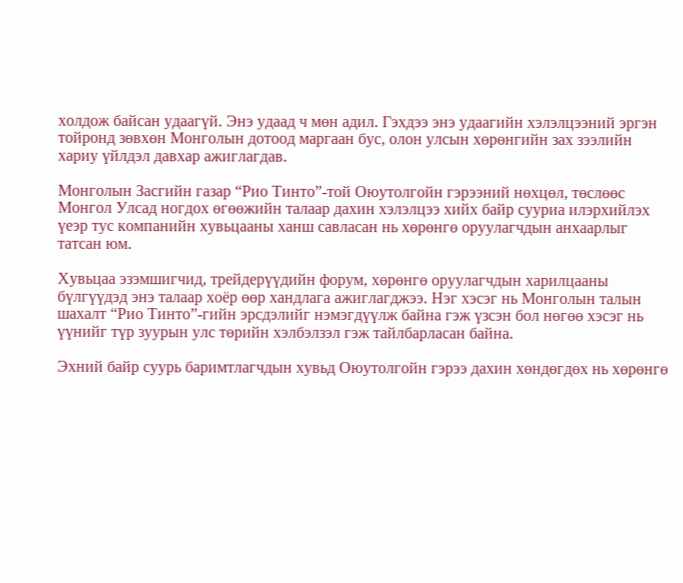холдож байсан удаагүй. Энэ удаад ч мөн адил. Гэхдээ энэ удаагийн хэлэлцээний эргэн тойронд зөвхөн Монголын дотоод маргаан бус, олон улсын хөрөнгийн зах зээлийн хариу үйлдэл давхар ажиглагдав.

Монголын Засгийн газар “Рио Тинто”-той Оюутолгойн гэрээний нөхцөл, төслөөс Монгол Улсад ногдох өгөөжийн талаар дахин хэлэлцээ хийх байр сууриа илэрхийлэх үеэр тус компанийн хувьцааны ханш савласан нь хөрөнгө оруулагчдын анхаарлыг татсан юм.

Хувьцаа эзэмшигчид, трейдерүүдийн форум, хөрөнгө оруулагчдын харилцааны бүлгүүдэд энэ талаар хоёр өөр хандлага ажиглагджээ. Нэг хэсэг нь Монголын талын шахалт “Рио Тинто”-гийн эрсдэлийг нэмэгдүүлж байна гэж үзсэн бол нөгөө хэсэг нь үүнийг түр зуурын улс төрийн хэлбэлзэл гэж тайлбарласан байна.

Эхний байр суурь баримтлагчдын хувьд Оюутолгойн гэрээ дахин хөндөгдөх нь хөрөнгө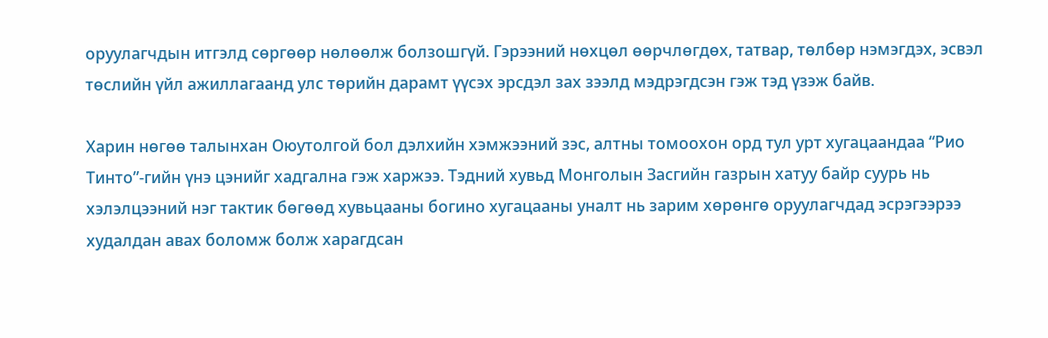оруулагчдын итгэлд сөргөөр нөлөөлж болзошгүй. Гэрээний нөхцөл өөрчлөгдөх, татвар, төлбөр нэмэгдэх, эсвэл төслийн үйл ажиллагаанд улс төрийн дарамт үүсэх эрсдэл зах зээлд мэдрэгдсэн гэж тэд үзэж байв.

Харин нөгөө талынхан Оюутолгой бол дэлхийн хэмжээний зэс, алтны томоохон орд тул урт хугацаандаа “Рио Тинто”-гийн үнэ цэнийг хадгална гэж харжээ. Тэдний хувьд Монголын Засгийн газрын хатуу байр суурь нь хэлэлцээний нэг тактик бөгөөд хувьцааны богино хугацааны уналт нь зарим хөрөнгө оруулагчдад эсрэгээрээ худалдан авах боломж болж харагдсан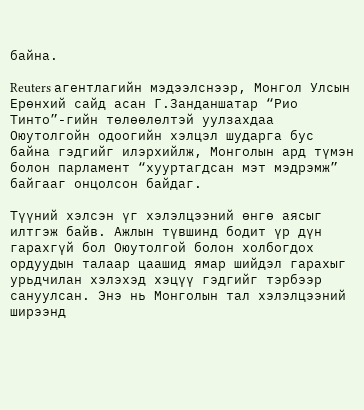байна.

Reuters агентлагийн мэдээлснээр, Монгол Улсын Ерөнхий сайд асан Г.Занданшатар “Рио Тинто”-гийн төлөөлөлтэй уулзахдаа Оюутолгойн одоогийн хэлцэл шударга бус байна гэдгийг илэрхийлж, Монголын ард түмэн болон парламент “хууртагдсан мэт мэдрэмж” байгааг онцолсон байдаг.

Түүний хэлсэн үг хэлэлцээний өнгө аясыг илтгэж байв. Ажлын түвшинд бодит үр дүн гарахгүй бол Оюутолгой болон холбогдох ордуудын талаар цаашид ямар шийдэл гарахыг урьдчилан хэлэхэд хэцүү гэдгийг тэрбээр сануулсан. Энэ нь Монголын тал хэлэлцээний ширээнд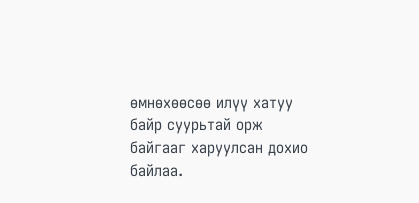өмнөхөөсөө илүү хатуу байр суурьтай орж байгааг харуулсан дохио байлаа.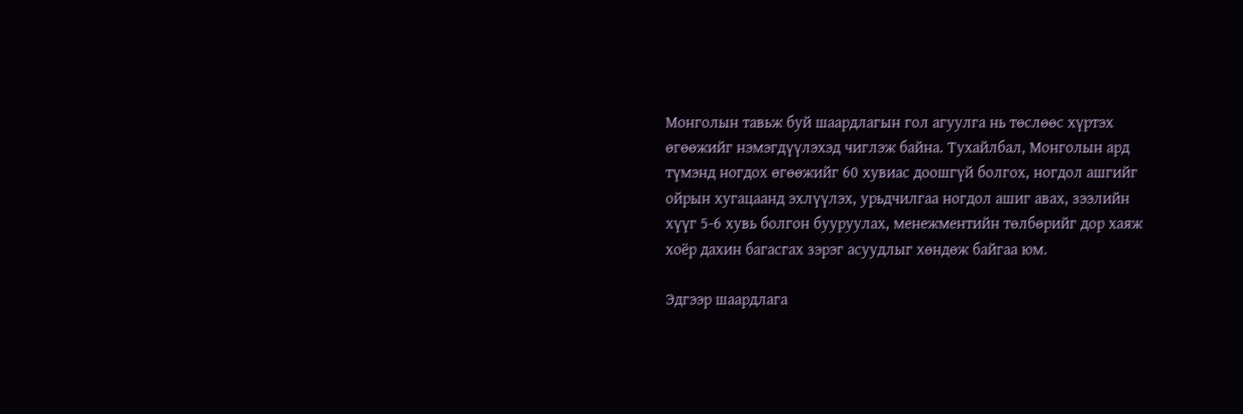Монголын тавьж буй шаардлагын гол агуулга нь төслөөс хүртэх өгөөжийг нэмэгдүүлэхэд чиглэж байна. Тухайлбал, Монголын ард түмэнд ногдох өгөөжийг 60 хувиас доошгүй болгох, ногдол ашгийг ойрын хугацаанд эхлүүлэх, урьдчилгаа ногдол ашиг авах, зээлийн хүүг 5-6 хувь болгон бууруулах, менежментийн төлбөрийг дор хаяж хоёр дахин багасгах зэрэг асуудлыг хөндөж байгаа юм.

Эдгээр шаардлага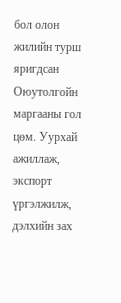бол олон жилийн турш яригдсан Оюутолгойн маргааны гол цөм. Уурхай ажиллаж, экспорт үргэлжилж, дэлхийн зах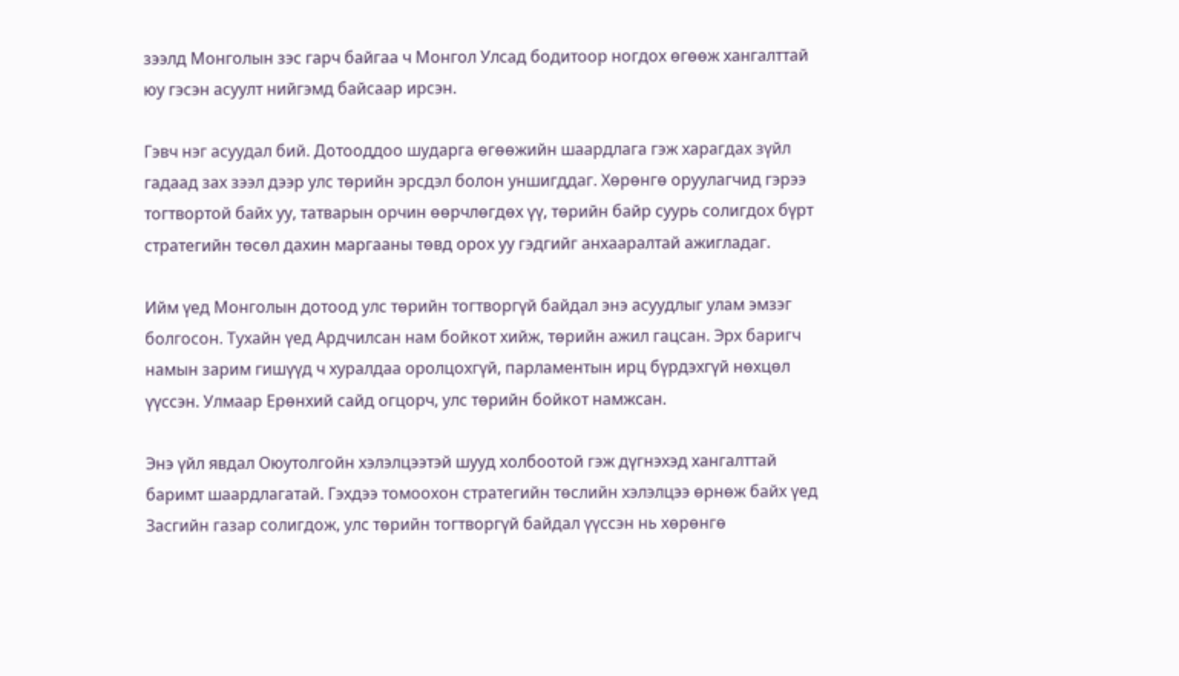зээлд Монголын зэс гарч байгаа ч Монгол Улсад бодитоор ногдох өгөөж хангалттай юу гэсэн асуулт нийгэмд байсаар ирсэн.

Гэвч нэг асуудал бий. Дотооддоо шударга өгөөжийн шаардлага гэж харагдах зүйл гадаад зах зээл дээр улс төрийн эрсдэл болон уншигддаг. Хөрөнгө оруулагчид гэрээ тогтвортой байх уу, татварын орчин өөрчлөгдөх үү, төрийн байр суурь солигдох бүрт стратегийн төсөл дахин маргааны төвд орох уу гэдгийг анхааралтай ажигладаг.

Ийм үед Монголын дотоод улс төрийн тогтворгүй байдал энэ асуудлыг улам эмзэг болгосон. Тухайн үед Ардчилсан нам бойкот хийж, төрийн ажил гацсан. Эрх баригч намын зарим гишүүд ч хуралдаа оролцохгүй, парламентын ирц бүрдэхгүй нөхцөл үүссэн. Улмаар Ерөнхий сайд огцорч, улс төрийн бойкот намжсан.

Энэ үйл явдал Оюутолгойн хэлэлцээтэй шууд холбоотой гэж дүгнэхэд хангалттай баримт шаардлагатай. Гэхдээ томоохон стратегийн төслийн хэлэлцээ өрнөж байх үед Засгийн газар солигдож, улс төрийн тогтворгүй байдал үүссэн нь хөрөнгө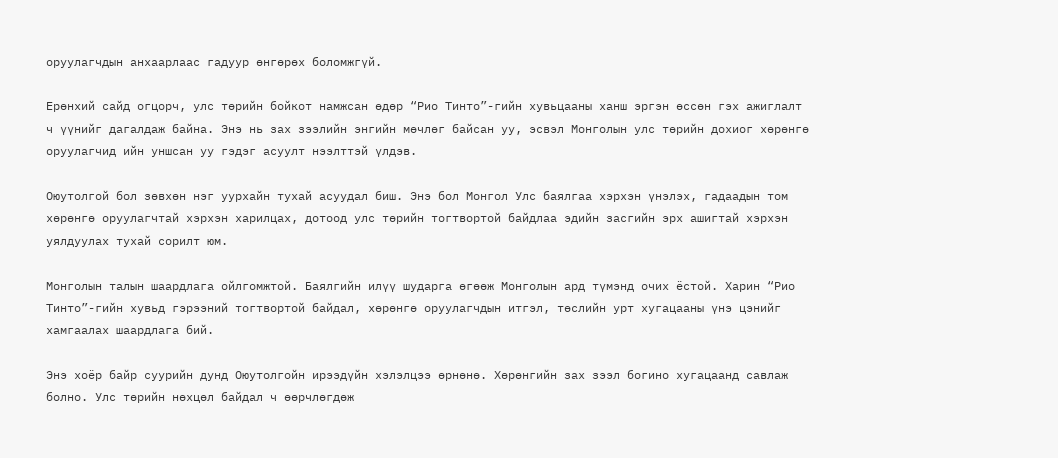оруулагчдын анхаарлаас гадуур өнгөрөх боломжгүй.

Ерөнхий сайд огцорч, улс төрийн бойкот намжсан өдөр “Рио Тинто”-гийн хувьцааны ханш эргэн өссөн гэх ажиглалт ч үүнийг дагалдаж байна. Энэ нь зах зээлийн энгийн мөчлөг байсан уу, эсвэл Монголын улс төрийн дохиог хөрөнгө оруулагчид ийн уншсан уу гэдэг асуулт нээлттэй үлдэв.

Оюутолгой бол зөвхөн нэг уурхайн тухай асуудал биш. Энэ бол Монгол Улс баялгаа хэрхэн үнэлэх, гадаадын том хөрөнгө оруулагчтай хэрхэн харилцах, дотоод улс төрийн тогтвортой байдлаа эдийн засгийн эрх ашигтай хэрхэн уялдуулах тухай сорилт юм.

Монголын талын шаардлага ойлгомжтой. Баялгийн илүү шударга өгөөж Монголын ард түмэнд очих ёстой. Харин “Рио Тинто”-гийн хувьд гэрээний тогтвортой байдал, хөрөнгө оруулагчдын итгэл, төслийн урт хугацааны үнэ цэнийг хамгаалах шаардлага бий.

Энэ хоёр байр суурийн дунд Оюутолгойн ирээдүйн хэлэлцээ өрнөнө. Хөрөнгийн зах зээл богино хугацаанд савлаж болно. Улс төрийн нөхцөл байдал ч өөрчлөгдөж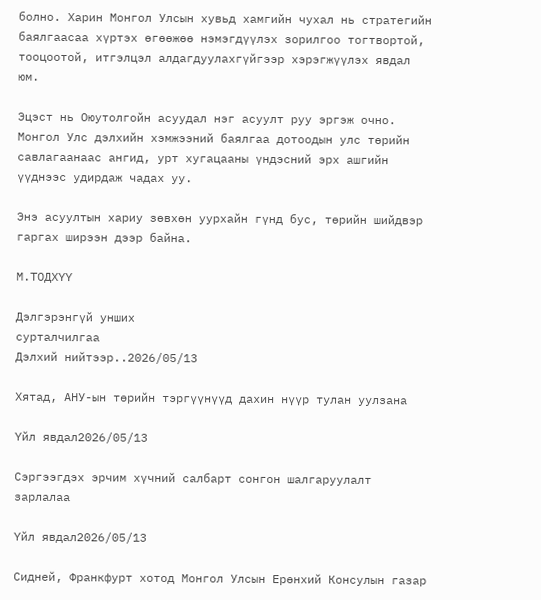болно. Харин Монгол Улсын хувьд хамгийн чухал нь стратегийн баялгаасаа хүртэх өгөөжөө нэмэгдүүлэх зорилгоо тогтвортой, тооцоотой, итгэлцэл алдагдуулахгүйгээр хэрэгжүүлэх явдал юм.

Эцэст нь Оюутолгойн асуудал нэг асуулт руу эргэж очно. Монгол Улс дэлхийн хэмжээний баялгаа дотоодын улс төрийн савлагаанаас ангид, урт хугацааны үндэсний эрх ашгийн үүднээс удирдаж чадах уу.

Энэ асуултын хариу зөвхөн уурхайн гүнд бус, төрийн шийдвэр гаргах ширээн дээр байна.

М.ТОДХҮҮ

Дэлгэрэнгүй унших
сурталчилгаа
Дэлхий нийтээр..2026/05/13

Хятад, АНУ-ын төрийн тэргүүнүүд дахин нүүр тулан уулзана

Үйл явдал2026/05/13

Сэргээгдэх эрчим хүчний салбарт сонгон шалгаруулалт зарлалаа

Үйл явдал2026/05/13

Сидней, Франкфурт хотод Монгол Улсын Ерөнхий Консулын газар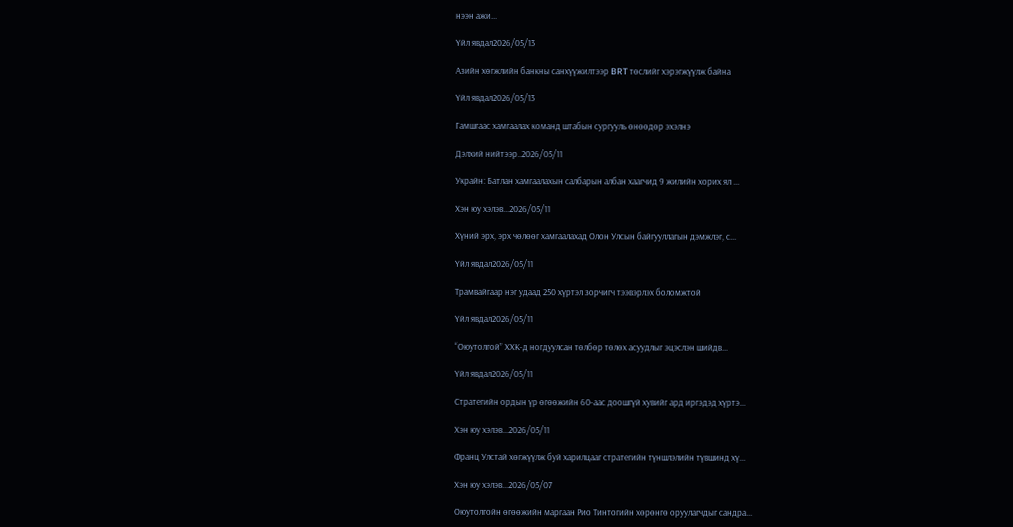нээн ажи...

Үйл явдал2026/05/13

Азийн хөгжлийн банкны санхүүжилтээр BRT төслийг хэрэгжүүлж байна

Үйл явдал2026/05/13

Гамшгаас хамгаалах команд штабын сургууль өнөөдөр эхэлнэ

Дэлхий нийтээр..2026/05/11

Украйн: Батлан хамгаалахын салбарын албан хаагчид 9 жилийн хорих ял ...

Хэн юу хэлэв...2026/05/11

Хүний эрх, эрх чөлөөг хамгаалахад Олон Улсын байгууллагын дэмжлэг, с...

Үйл явдал2026/05/11

Трамвайгаар нэг удаад 250 хүртэл зорчигч тээвэрлэх боломжтой

Үйл явдал2026/05/11

“Оюутолгой” ХХК-д ногдуулсан төлбөр төлөх асуудлыг эцэслэн шийдв...

Үйл явдал2026/05/11

Стратегийн ордын үр өгөөжийн 60-аас доошгүй хувийг ард иргэдэд хүртэ...

Хэн юу хэлэв...2026/05/11

Франц Улстай хөгжүүлж буй харилцааг стратегийн түншлэлийн түвшинд хү...

Хэн юу хэлэв...2026/05/07

Оюутолгойн өгөөжийн маргаан Рио Тинтогийн хөрөнгө оруулагчдыг сандра...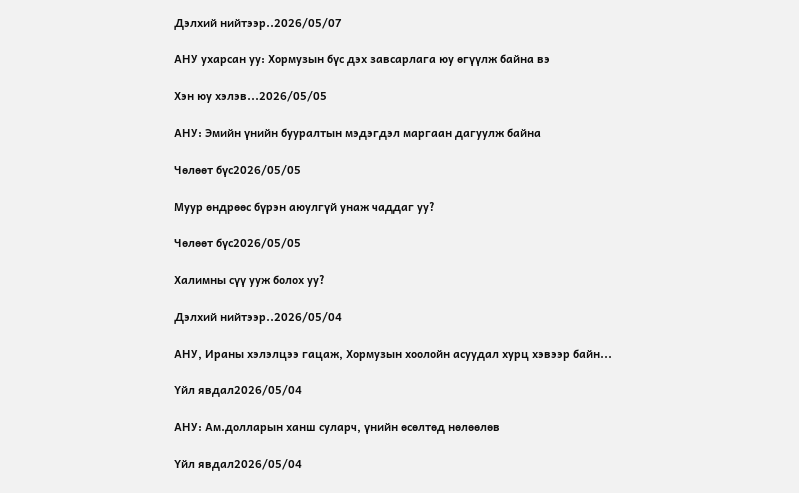Дэлхий нийтээр..2026/05/07

АНУ ухарсан уу: Хормузын бүс дэх завсарлага юу өгүүлж байна вэ

Хэн юу хэлэв...2026/05/05

АНУ: Эмийн үнийн бууралтын мэдэгдэл маргаан дагуулж байна

Чөлөөт бүс2026/05/05

Муур өндрөөс бүрэн аюулгүй унаж чаддаг уу?

Чөлөөт бүс2026/05/05

Халимны сүү ууж болох уу?

Дэлхий нийтээр..2026/05/04

АНУ, Ираны хэлэлцээ гацаж, Хормузын хоолойн асуудал хурц хэвээр байн...

Үйл явдал2026/05/04

АНУ: Ам.долларын ханш суларч, үнийн өсөлтөд нөлөөлөв

Үйл явдал2026/05/04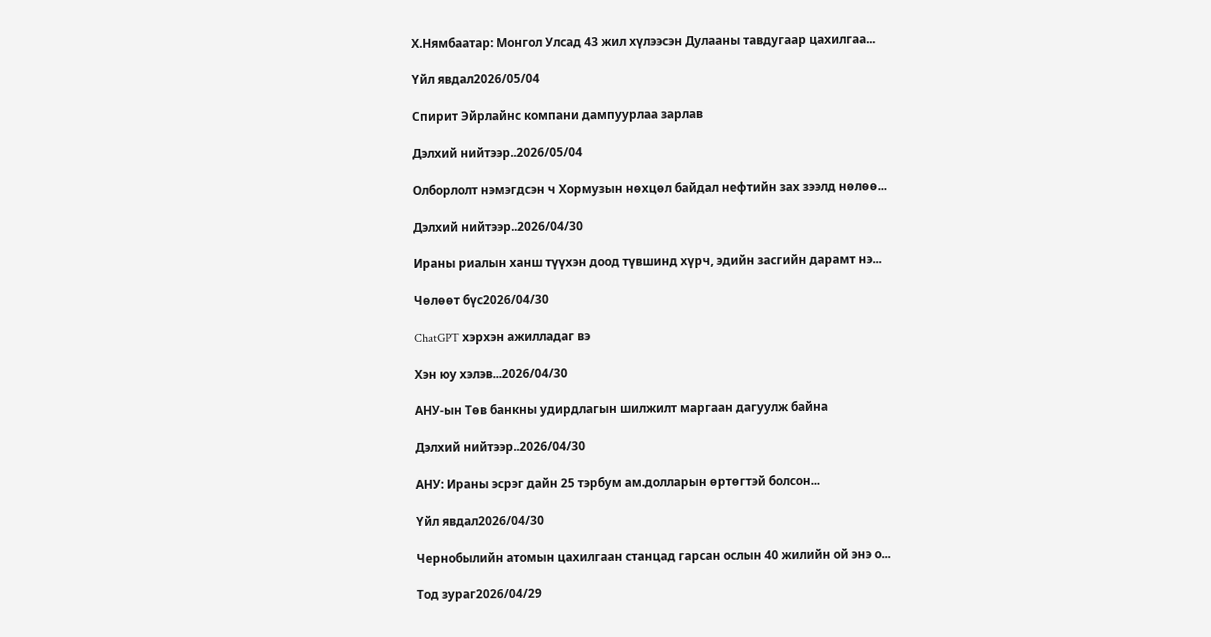Х.Нямбаатар: Монгол Улсад 43 жил хүлээсэн Дулааны тавдугаар цахилгаа...

Үйл явдал2026/05/04

Спирит Эйрлайнс компани дампуурлаа зарлав

Дэлхий нийтээр..2026/05/04

Олборлолт нэмэгдсэн ч Хормузын нөхцөл байдал нефтийн зах зээлд нөлөө...

Дэлхий нийтээр..2026/04/30

Ираны риалын ханш түүхэн доод түвшинд хүрч, эдийн засгийн дарамт нэ...

Чөлөөт бүс2026/04/30

ChatGPT хэрхэн ажилладаг вэ

Хэн юу хэлэв...2026/04/30

АНУ-ын Төв банкны удирдлагын шилжилт маргаан дагуулж байна

Дэлхий нийтээр..2026/04/30

АНУ: Ираны эсрэг дайн 25 тэрбум ам.долларын өртөгтэй болсон...

Үйл явдал2026/04/30

Чернобылийн атомын цахилгаан станцад гарсан ослын 40 жилийн ой энэ о...

Тод зураг2026/04/29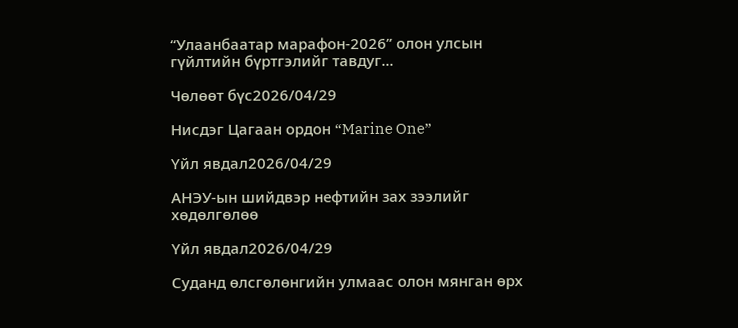“Улаанбаатар марафон-2026” олон улсын гүйлтийн бүртгэлийг тавдуг...

Чөлөөт бүс2026/04/29

Нисдэг Цагаан ордон “Marine One”

Үйл явдал2026/04/29

АНЭУ-ын шийдвэр нефтийн зах зээлийг хөдөлгөлөө

Үйл явдал2026/04/29

Суданд өлсгөлөнгийн улмаас олон мянган өрх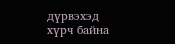дүрвэхэд хүрч байна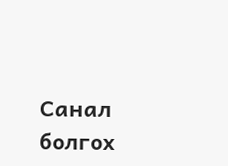Санал болгох